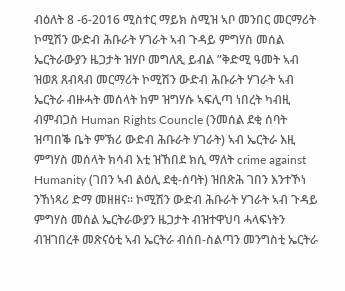ብዕለት 8 -6-2016 ሚስተር ማይክ ስሚዝ ኣቦ መንበር መርማሪት ኮሚሽን ውድብ ሕቡራት ሃገራት ኣብ ጉዳይ ምግሃስ መሰል ኤርትራውያን ዜጋታት ዝሃቦ መግለጺ ይብል ”ቅድሚ ዓመት ኣብ ዝወጸ ጸብጻብ መርማሪት ኮሚሽን ውድብ ሕቡራት ሃገራት ኣብ ኤርትራ ብዙሓት መሰላት ከም ዝግሃሱ ኣፍሊጣ ነበረት ካብዚ ብምብጋስ Human Rights Councle (ንመሰል ደቂ ሰባት ዝጣበቕ ቤት ምኽሪ ውድብ ሕቡራት ሃገራት) ኣብ ኤርትራ እዚ ምግሃስ መሰላት ክሳብ እቲ ዝኸበደ ክሲ ማለት crime against Humanity (ገበን ኣብ ልዕሊ ደቂ-ሰባት) ዝበጽሕ ገበን እንተኾነ ንኸነጻሪ ድማ መዘዘና። ኮሚሽን ውድብ ሕቡራት ሃገራት ኣብ ጉዳይ ምግሃስ መሰል ኤርትራውያን ዜጋታት ብዝተዋህባ ሓላፍነትን ብዝገበረቶ መጽናዕቲ ኣብ ኤርትራ ብሰበ-ስልጣን መንግስቲ ኤርትራ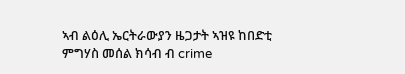ኣብ ልዕሊ ኤርትራውያን ዜጋታት ኣዝዩ ከበድቲ ምግሃስ መሰል ክሳብ ብ crime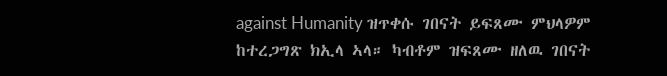against Humanity ዝጥቀሱ ገበናት ይፍጸሙ ምህላዎም ከተረጋግጽ ክኢላ ኣላ። ካብቶም ዝፍጸሙ ዘለዉ ገበናት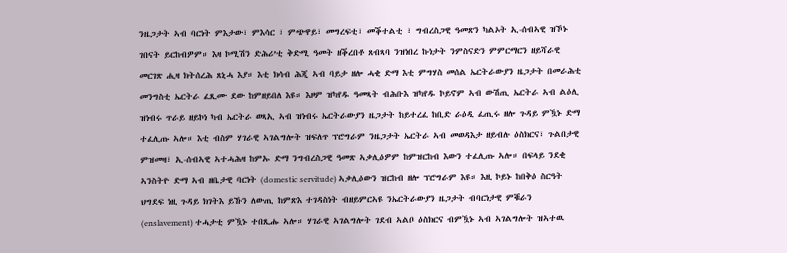ንዜጋታት ኣብ ባርነት ምእታው፣ ምእሳር ፣ ምጭዋይ፣ መግረፍቲ፣ መቕተልቲ ፣ ግብረስጋዊ ዓመጽን ካልኦት ኢ-ሰብኣዊ ዝኾኑ ገበናት ይርከብዎም። እዛ ኮሚሽን ድሕሪ’ቲ ቅድሚ ዓመት ዘቕረበቶ ጸብጻባ ንዝነበረ ኩነታት ንምስናድን ምምርማርን ዘይሻራዊ መርገጽ ሒዛ ክትሰረሕ ጸኒሓ እያ። እቲ ክሳብ ሕጂ ኣብ ባይታ ዘሎ ሓቂ ድማ እቲ ምግሃስ መሰል ኤርትራውያን ዜጋታት በመራሕቲ መንግስቲ ኤርትራ ፈጺሙ ደው ከምዘይበለ እዩ። እዞም ዝካየዱ ዓመጻት ብሕቡእ ዝካየዱ ኮይኖም ኣብ ውሽጢ ኤርትራ ኣብ ልዕሊ ዝነብሩ ጥራይ ዘይኮነ ካብ ኤርትራ ወጻኢ ኣብ ዝነብሩ ኤርትራውያን ዜጋታት ከይተረፈ ከቢድ ራዕዲ ፈጢሩ ዘሎ ጉዳይ ምዃኑ ድማ ተፈሊጡ ኣሎ። እቲ ብስም ሃገራዊ ኣገልግሎት ዝፍለጥ ፕሮግራም ንዜጋታት ኤርትራ ኣብ መወዳእታ ዘይብሉ ዕስክርና፣ ጉልበታዊ ምዝመዛ፣ ኢ-ሰብኣዊ ኣተሓሕዛ ከምኡ ድማ ንግብረስጋዊ ዓመጽ ኣቃሊዕዎም ከምዝርከብ እውን ተፈሊጡ ኣሎ። በፍላይ ንደቂ ኣንስትዮ ድማ ኣብ ዘቤታዊ ባርነት (domestic servitude) ኣቃሊዕውን ዝርከብ ዘሎ ፕሮግራም እዩ። እዚ ኮይኑ ከበቅዕ ስርዓት ህግደፍ ነዚ ጉዳይ ክገትእ ይኹን ለውጢ ከምጽእ ተገዳስነት ብዘይምርኣዩ ንኤርትራውያን ዜጋታት ብባርነታዊ ምቑራን (enslavement) ተሓታቲ ምዃኑ ተበጺሑ ኣሎ። ሃገራዊ ኣገልግሎት ገደብ ኣልቦ ዕስክርና ብምዃኑ ኣብ ኣገልግሎት ዝኣተዉ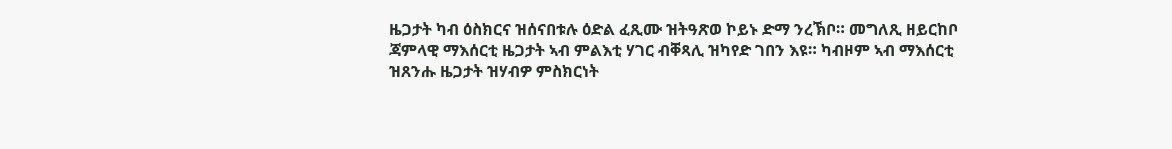ዜጋታት ካብ ዕስክርና ዝሰናበቱሉ ዕድል ፈጺሙ ዝትዓጽወ ኮይኑ ድማ ንረኽቦ። መግለጺ ዘይርከቦ ጃምላዊ ማእሰርቲ ዜጋታት ኣብ ምልእቲ ሃገር ብቐጻሊ ዝካየድ ገበን እዩ። ካብዞም ኣብ ማእሰርቲ ዝጸንሑ ዜጋታት ዝሃብዎ ምስክርነት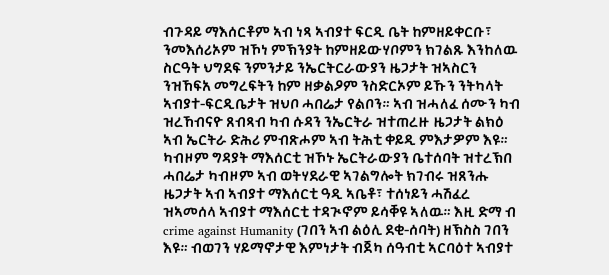ብጉዳይ ማእሰርቶም ኣብ ነጻ ኣብያተ ፍርዲ ቤት ከምዘይቀርቡ፣ ንመእሰሪኦም ዝኾነ ምኽንያት ከምዘይውሃቦምን ክገልጹ እንከለዉ ስርዓት ህግደፍ ንምንታይ ንኤርትርራውያን ዜጋታት ዝኣስርን ንዝኸፍአ መግረፍትን ከም ዘቃልዖም ንስድርኦም ይኹን ንትካላት ኣብያተ-ፍርዲቤታት ዝህቦ ሓበሬታ የልቦን። ኣብ ዝሓለፈ ሰሙን ካብ ዝረኸብናዮ ጸብጻብ ካብ ሱዳን ንኤርትራ ዝተጠረዙ ዜጋታት ልክዕ ኣብ ኤርትራ ድሕሪ ምብጽሖም ኣብ ትሕቲ ቀይዲ ምእታዎም እዩ። ካብዞም ግዳያት ማእሰርቲ ዝኾኑ ኤርትራውያን ቤተሰባት ዝተረኽበ ሓበሬታ ካብዞም ኣብ ወትሃደራዊ ኣገልግሎት ክገብሩ ዝጸንሑ ዜጋታት ኣብ ኣብያተ ማእሰርቲ ዓዲ ኣቤቶ፣ ተሰነይን ሓሽፈረ ዝኣመሰላ ኣብያተ ማእሰርቲ ተዳጒኖም ይሳቐዩ ኣለዉ። እዚ ድማ ብ crime against Humanity (ገበን ኣብ ልዕሊ ደቂ-ሰባት) ዘኽስስ ገበን እዩ። ብወገን ሃይማኖታዊ እምነታት ብጀካ ሰዓብቲ ኣርባዕተ ኣብያተ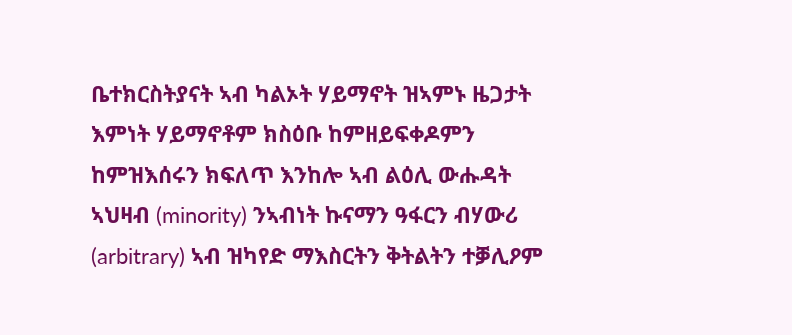ቤተክርስትያናት ኣብ ካልኦት ሃይማኖት ዝኣምኑ ዜጋታት እምነት ሃይማኖቶም ክስዕቡ ከምዘይፍቀዶምን ከምዝእሰሩን ክፍለጥ እንከሎ ኣብ ልዕሊ ውሑዳት ኣህዛብ (minority) ንኣብነት ኩናማን ዓፋርን ብሃውሪ (arbitrary) ኣብ ዝካየድ ማእስርትን ቅትልትን ተቓሊዖም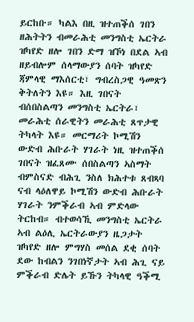ይርከቡ። ካልእ በዚ ዝተጠቕሰ ገበን ዘሕትትን ብመራሕቲ መንግስቲ ኤርትራ ዝካየድ ዘሎ ገበን ድማ ዝኾነ በደል ኣብ ዘይብሎም ሰላማውያን ሰባት ዝካየድ ጃምላዊ ማእሰርቲ፣ ግብረስጋዊ ዓመጽን ቅትለትን እዩ። እዚ ገበናት ብሰበስልጣን መንግስቲ ኤርትራ፣ መራሕቲ ሰራዊትን መራሕቲ ጸጥታዊ ትካላት እዩ። መርማሪት ኮሚሽን ውድብ ሕቡራት ሃገራት ነዚ ዝተጠቕሰ ገበናት ዝፈጸሙ ሰበስልጣን ኣስማት ብምስናድ ብሕጊ ንስለ ክሕተቱ ጸብጻባ ናብ ላዕለዋይ ኮሚሽን ውድብ ሕቡራት ሃገራት ንምቕራብ ኣብ ምድላው ትርከብ። ብተወሳኺ መንግስቲ ኤርትራ ኣብ ልዕሊ ኤርትራውያን ዜጋታት ዝካየድ ዘሎ ምግሃስ መሰል ደቂ ሰባት ደው ከብልን ንገበነኛታት ኣብ ሕጊ ናይ ምቕራብ ድሌት ይኹን ትካላዊ ዓቕሚ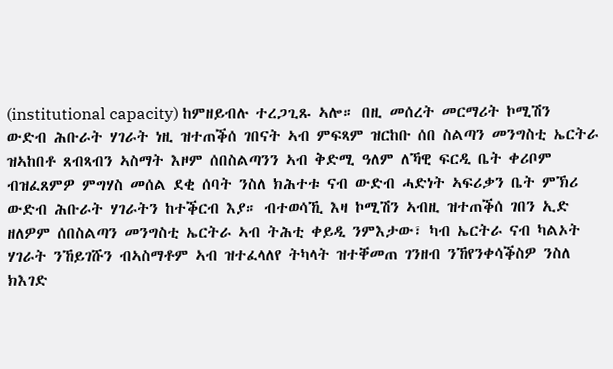(institutional capacity) ከምዘይብሉ ተረጋጊጹ ኣሎ። በዚ መሰረት መርማሪት ኮሚሽን ውድብ ሕቡራት ሃገራት ነዚ ዝተጠቕሰ ገበናት ኣብ ምፍጻም ዝርከቡ ሰበ ስልጣን መንግስቲ ኤርትራ ዝኣከበቶ ጸብጻብን ኣስማት እዞም ሰበስልጣንን ኣብ ቅድሚ ዓለም ለኻዊ ፍርዲ ቤት ቀሪቦም ብዝፈጸምዎ ምግሃስ መሰል ደቂ ሰባት ንስለ ክሕተቱ ናብ ውድብ ሓድነት ኣፍሪቃን ቤት ምኽሪ ውድብ ሕቡራት ሃገራትን ከተቕርብ እያ። ብተወሳኺ እዛ ኮሚሽን ኣብዚ ዝተጠቕሰ ገበን ኢድ ዘለዎም ሰበስልጣን መንግስቲ ኤርትራ ኣብ ትሕቲ ቀይዲ ንምእታው፣ ካብ ኤርትራ ናብ ካልኦት ሃገራት ንኸይገሹን ብኣስማቶም ኣብ ዝተፈላለየ ትካላት ዝተቐመጠ ገንዘብ ንኸየንቀሳቕስዎ ንስለ ክእገድ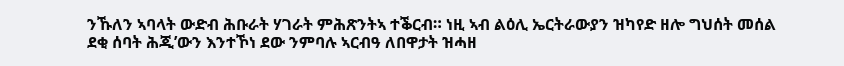ንኹለን ኣባላት ውድብ ሕቡራት ሃገራት ምሕጽንትኣ ተቕርብ። ነዚ ኣብ ልዕሊ ኤርትራውያን ዝካየድ ዘሎ ግህሰት መሰል ደቂ ሰባት ሕጂ’ውን እንተኾነ ደው ንምባሉ ኣርብዓ ለበዋታት ዝሓዘ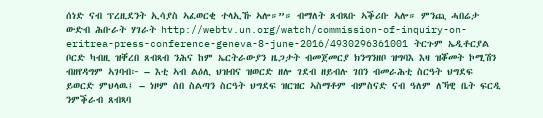ሰነድ ናብ ፕረዚደንት ኢሳያስ ኣፈወርቂ ተላኢኹ ኣሎ።”። ብማለት ጸብጻቡ ኣቕሪቡ ኣሎ። ምንጪ ሓበሬታ ውድብ ሕቡራት ሃገራት http://webtv.un.org/watch/commission-of-inquiry-on-eritrea-press-conference-geneva-8-june-2016/4930296361001 ትርጉም ኤዲቶርያል ቦርድ ካብዚ ዝቐረበ ጸብጻብ ንሕና ከም ኤርትራውያን ዜጋታት ብመጀመርያ ክንግንዘቦ ዝግባእ እዛ ዝቖመት ኮሚሽን ብዘየዳግም ኣገባብ፦ – እቲ ኣብ ልዕሊ ህዝብና ዝወርድ ዘሎ ገደብ ዘይብሉ ገበን ብመራሕቲ ስርዓት ህግደፍ ይወርድ ምህላዉ፤ – ነዞም ሰበ ስልጣን ስርዓት ህግደፍ ዝርዝር ኣስማቶም ብምስናድ ናብ ዓለም ለኻዊ ቤት ፍርዲ ንምቕራብ ጸብጻባ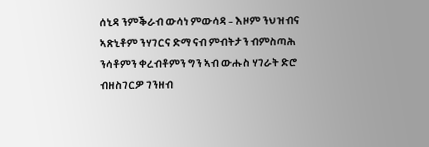ሰኒዳ ንምቕራብ ውሳነ ምውሳዳ – እዞም ንህዝብና ኣጽኒቶም ንሃገርና ድማ ናብ ምብትታን ብምስጣሕ ንሳቶምን ቀረብቶምን ግን ኣብ ውሑስ ሃገራት ድሮ ብዘስገርዎ ገንዘብ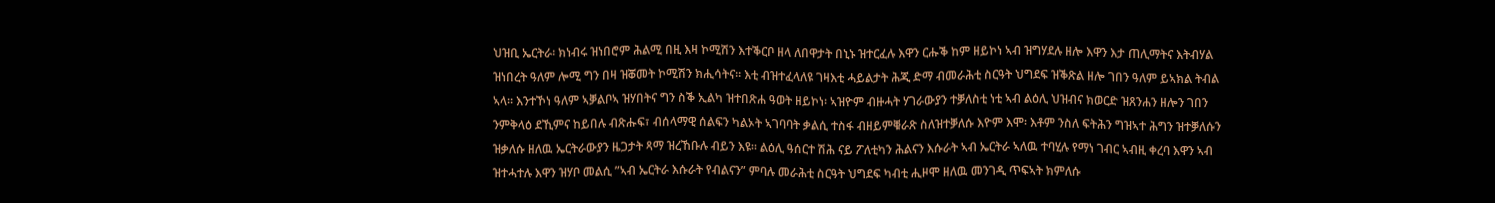ህዝቢ ኤርትራ፡ ክነብሩ ዝነበሮም ሕልሚ በዚ እዛ ኮሚሽን እተቕርቦ ዘላ ለበዋታት በኒኑ ዝተርፈሉ እዋን ርሑቕ ከም ዘይኮነ ኣብ ዝግሃደሉ ዘሎ እዋን እታ ጠሊማትና እትብሃል ዝነበረት ዓለም ሎሚ ግን በዛ ዝቖመት ኮሚሽን ክሒሳትና። እቲ ብዝተፈላለዩ ገዛእቲ ሓይልታት ሕጂ ድማ ብመራሕቲ ስርዓት ህግደፍ ዝቕጽል ዘሎ ገበን ዓለም ይኣክል ትብል ኣላ። እንተኾነ ዓለም ኣቓልቦኣ ዝሃበትና ግን ስቕ ኢልካ ዝተበጽሐ ዓወት ዘይኮነ፡ ኣዝዮም ብዙሓት ሃገራውያን ተቓለስቲ ነቲ ኣብ ልዕሊ ህዝብና ክወርድ ዝጸንሐን ዘሎን ገበን ንምቅላዕ ደኺምና ከይበሉ ብጽሑፍ፣ ብሰላማዊ ሰልፍን ካልኦት ኣገባባት ቃልሲ ተስፋ ብዘይምቑራጽ ስለዝተቓለሱ እዮም እሞ፡ እቶም ንስለ ፍትሕን ግዝኣተ ሕግን ዝተቓለሱን ዝቃለሱ ዘለዉ ኤርትራውያን ዜጋታት ጻማ ዝረኸቡሉ ብይን እዩ። ልዕሊ ዓሰርተ ሽሕ ናይ ፖለቲካን ሕልናን እሱራት ኣብ ኤርትራ ኣለዉ ተባሂሉ የማነ ገብር ኣብዚ ቀረባ እዋን ኣብ ዝተሓተሉ እዋን ዝሃቦ መልሲ ”ኣብ ኤርትራ እሱራት የብልናን” ምባሉ መራሕቲ ስርዓት ህግደፍ ካብቲ ሒዞሞ ዘለዉ መንገዲ ጥፍኣት ክምለሱ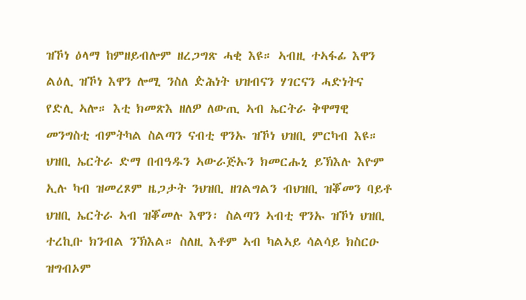ዝኾነ ዕላማ ከምዘይብሎም ዘረጋግጽ ሓቂ እዩ። ኣብዚ ተኣፋፊ እዋን ልዕሊ ዝኾነ እዋን ሎሚ ንስለ ዽሕነት ህዝብናን ሃገርናን ሓድነትና የድሊ ኣሎ። እቲ ክመጽእ ዘለዎ ለውጢ ኣብ ኤርትራ ቅዋማዊ መንግስቲ ብምትካል ስልጣን ናብቲ ዋንኡ ዝኾነ ህዝቢ ምርካብ እዩ። ህዝቢ ኤርትራ ድማ በብዓዱን ኣውራጅኡን ክመርሑኒ ይኽእሉ እዮም ኢሉ ካብ ዝመረጾም ዜጋታት ንህዝቢ ዘገልግልን ብህዝቢ ዝቖመን ባይቶ ህዝቢ ኤርትራ ኣብ ዝቖመሉ እዋን፡ ስልጣን ኣብቲ ዋንኡ ዝኾነ ህዝቢ ተረኪቡ ክንብል ንኽእል። ስለዚ እቶም ኣብ ካልኣይ ሳልሳይ ክስርዑ ዝግብኦም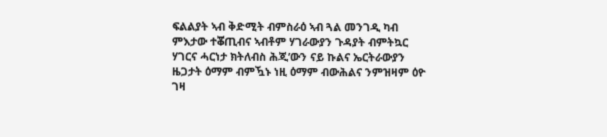ፍልልያት ኣብ ቅድሚት ብምስራዕ ኣብ ጓል መንገዲ ካብ ምእታው ተቖጢብና ኣብቶም ሃገራውያን ጉዳያት ብምትኳር ሃገርና ሓርነታ ክትለብስ ሕጂ’ውን ናይ ኩልና ኤርትራውያን ዜጋታት ዕማም ብምዃኑ ነዚ ዕማም ብውሕልና ንምዝዛም ዕዮ ገዛ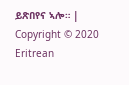ይጽበየና ኣሎ። |
Copyright © 2020 Eritrean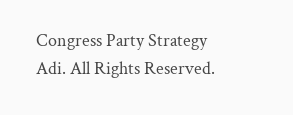Congress Party Strategy Adi. All Rights Reserved.